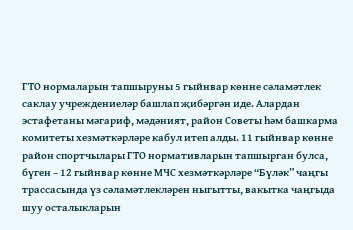ГТО нормаларын тапшыруны 5 гыйнвар көнне сәламәтлек саклау учреждениеләр башлап җибәргән иде. Алардан эстафетаны мәгариф, мәдәният, район Советы һәм башкарма комитеты хезмәткәрләре кабул итеп алды. 11 гыйнвар көнне район спортчылары ГТО нормативларын тапшырган булса, бүген – 12 гыйнвар көнне МЧС хезмәткәрләре “Бүләк” чаңгы трассасында үз сәламәтлекләрен ныгытты, вакытка чаңгыда шуу осталыкларын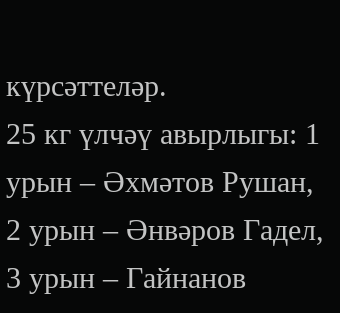күрсәттеләр.
25 кг үлчәү авырлыгы: 1 урын – Әхмәтов Рушан, 2 урын – Әнвәров Гадел, 3 урын – Гайнанов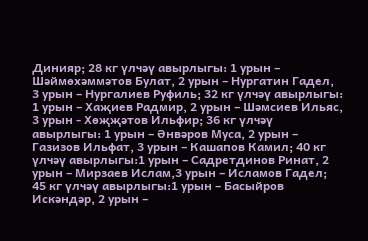Динияр; 28 кг үлчәү авырлыгы: 1 урын – Шәймөхәммәтов Булат, 2 урын – Нургатин Гадел, 3 урын – Нургалиев Руфиль; 32 кг үлчәү авырлыгы: 1 урын – Хаҗиев Радмир, 2 урын – Шәмсиев Ильяс, 3 урын - Хөҗҗәтов Ильфир; 36 кг үлчәү авырлыгы: 1 урын – Әнвәров Муса, 2 урын – Газизов Ильфат, 3 урын – Кашапов Камил; 40 кг үлчәү авырлыгы:1 урын – Садретдинов Ринат, 2 урын – Мирзаев Ислам,3 урын – Исламов Гадел; 45 кг үлчәү авырлыгы:1 урын – Басыйров Искәндәр, 2 урын –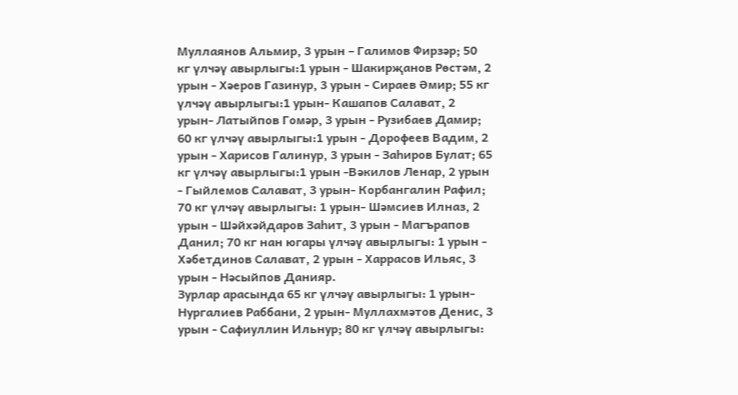Муллаянов Альмир, 3 урын – Галимов Фирзәр; 50 кг үлчәү авырлыгы:1 урын - Шакирҗанов Рөстәм, 2 урын - Хәеров Газинур, 3 урын - Сираев Әмир; 55 кг үлчәү авырлыгы:1 урын- Кашапов Салават, 2 урын- Латыйпов Гомәр, 3 урын - Рузибаев Дамир; 60 кг үлчәү авырлыгы:1 урын - Дорофеев Вадим, 2 урын - Харисов Галинур, 3 урын - Заһиров Булат; 65 кг үлчәү авырлыгы:1 урын -Вәкилов Ленар, 2 урын - Гыйлемов Салават, 3 урын- Корбангалин Рафил; 70 кг үлчәү авырлыгы: 1 урын- Шәмсиев Илназ, 2 урын - Шәйхәйдаров Заһит, 3 урын - Магърапов Данил; 70 кг нан югары үлчәү авырлыгы: 1 урын - Хәбетдинов Салават, 2 урын - Харрасов Ильяс, 3 урын - Нәсыйпов Данияр.
Зурлар арасында 65 кг үлчәү авырлыгы: 1 урын- Нургалиев Раббани, 2 урын- Муллахмәтов Денис, 3 урын - Сафиуллин Ильнур; 80 кг үлчәү авырлыгы: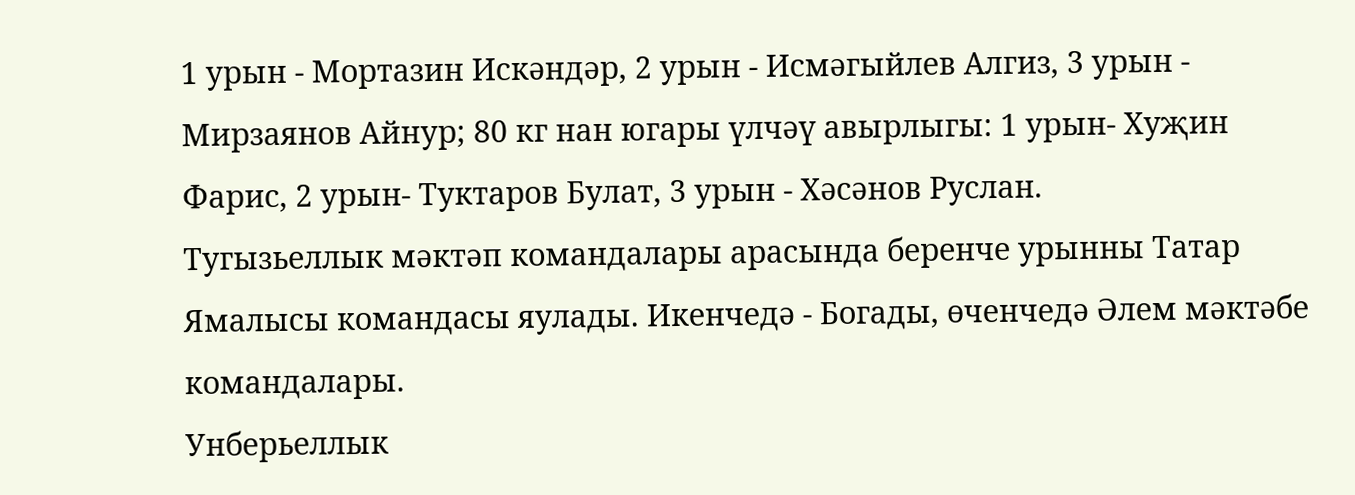1 урын - Мортазин Искәндәр, 2 урын - Исмәгыйлев Алгиз, 3 урын - Мирзаянов Айнур; 80 кг нан югары үлчәү авырлыгы: 1 урын- Хуҗин Фарис, 2 урын- Туктаров Булат, 3 урын - Хәсәнов Руслан.
Тугызьеллык мәктәп командалары арасында беренче урынны Татар Ямалысы командасы яулады. Икенчедә - Богады, өченчедә Әлем мәктәбе командалары.
Унберьеллык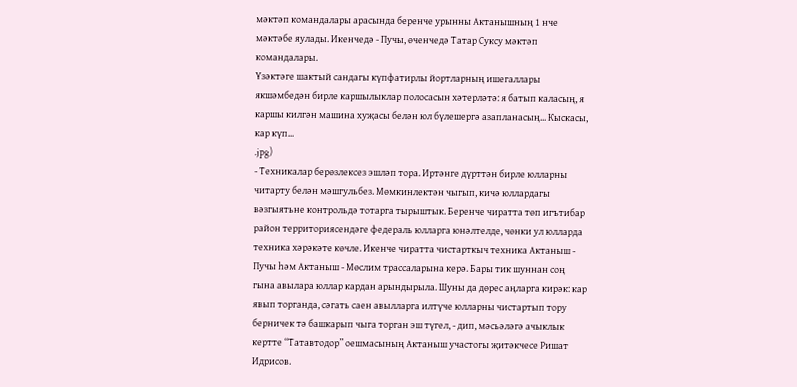мәктәп командалары арасында беренче урынны Актанышның 1 нче мәктәбе яулады. Икенчедә - Пучы, өченчедә Татар Суксу мәктәп командалары.
Үзәктәге шактый сандагы күпфатирлы йортларның ишегаллары якшәмбедән бирле каршылыклар полосасын хәтерләтә: я батып каласың, я каршы килгән машина хуҗасы белән юл бүлешергә азапланасың... Кыскасы, кар күп...
.jpg)
- Техникалар берөзлексез эшләп тора. Иртәнге дүрттән бирле юлларны читарту белән мәшгульбез. Мөмкинлектән чыгып, кичә юллардагы вәзгыятьне контрольдә тотарга тырыштык. Беренче чиратта төп игътибар район территориясендәге федераль юлларга юнәлтелде, чөнки ул юлларда техника хәрәкәте көчле. Икенче чиратта чистарткыч техника Актаныш - Пучы һәм Актаныш - Мөслим трассаларына керә. Бары тик шуннан соң гына авылара юллар кардан арындырыла. Шуны да дөрес аңларга кирәк: кар явып торганда, сәгать саен авылларга илтүче юлларны чистартып тору берничек тә башкарып чыга торган эш түгел, - дип, мәсьәләгә ачыклык кертте “Татавтодор” оешмасының Актаныш участогы җитәкчесе Ришат Идрисов.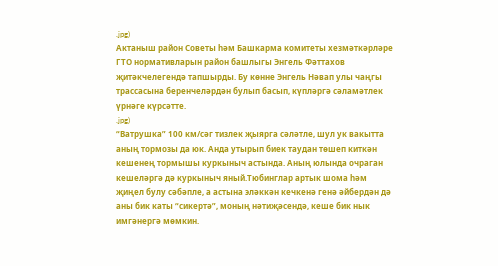.jpg)
Актаныш район Советы һәм Башкарма комитеты хезмәткәрләре ГТО нормативларын район башлыгы Энгель Фәттахов җитәкчелегендә тапшырды. Бу көнне Энгель Нәвап улы чаңгы трассасына беренчеләрдән булып басып, күпләргә сәламәтлек үрнәге күрсәтте.
.jpg)
“Ватрушка” 100 км/сәг тизлек җыярга сәләтле, шул ук вакытта аның тормозы да юк. Анда утырып биек таудан төшеп киткән кешенең тормышы куркыныч астында. Аның юлында очраган кешеләргә дә куркыныч яный.Тюбинглар артык шома һәм җиңел булу сәбәпле, а астына эләккән кечкенә генә әйбердән дә аны бик каты “сикертә”, моның нәтиҗәсендә, кеше бик нык имгәнергә мөмкин.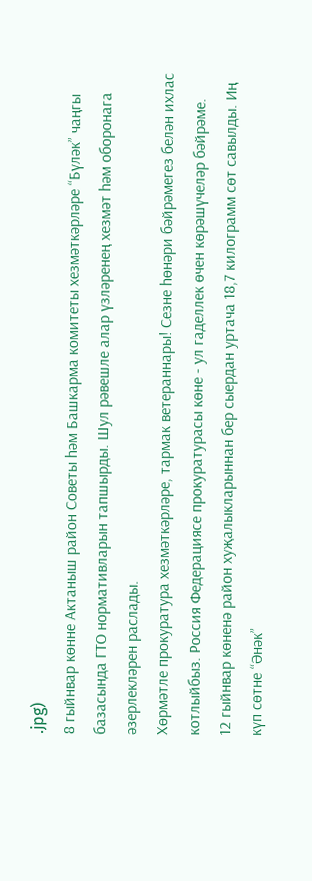.jpg)
8 гыйнвар көнне Актаныш район Советы һәм Башкарма комитеты хезмәткәрләре “Бүләк” чаңгы базасында ГТО нормативларын тапшырды. Шул рәвешле алар үзләренең хезмәт һәм оборонага әзерлекләрен раслады.
Хөрмәтле прокуратура хезмәткәрләре, тармак ветераннары! Сезне һөнәри бәйрәмегез белән ихлас котлыйбыз. Россия Федерациясе прокуратурасы көне - ул гаделлек өчен көрәшүчеләр бәйрәме.
12 гыйнвар көненә район хуҗалыкларыннан бер сыердан уртача 18,7 килограмм сөт савылды. Иң күп сөтне “Әнәк”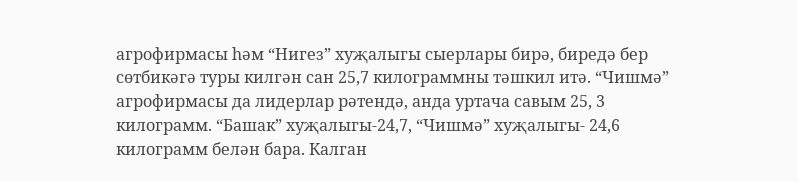агрофирмасы һәм “Нигез” хуҗалыгы сыерлары бирә, биредә бер сөтбикәгә туры килгән сан 25,7 килограммны тәшкил итә. “Чишмә” агрофирмасы да лидерлар рәтендә, анда уртача савым 25, 3 килограмм. “Башак” хуҗалыгы-24,7, “Чишмә” хуҗалыгы- 24,6 килограмм белән бара. Калган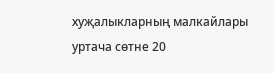хуҗалыкларның малкайлары уртача сөтне 20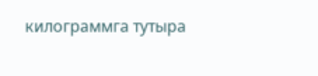килограммга тутыра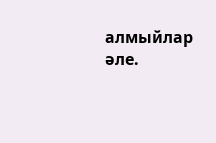алмыйлар әле.